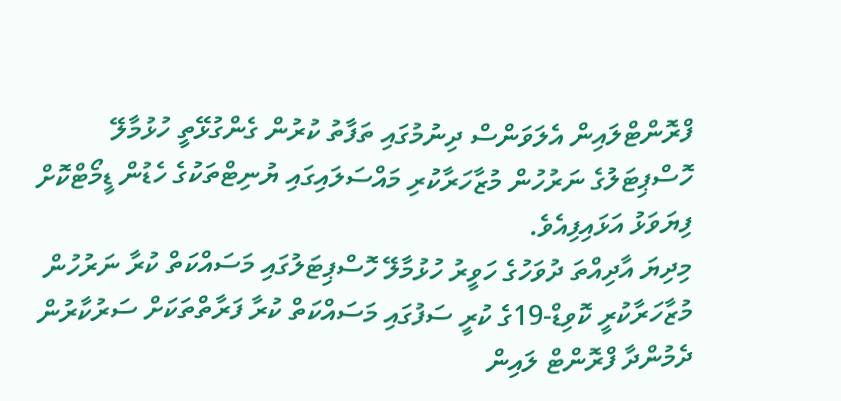ފްރޮންޓްލައިން އެލަވަންސް ދިނުމުގައި ތަފާތު ކުރުން ގެންގުޅޭތީ ހުޅުމާލޭ ހޮސްޕިޓަލުގެ ނަރުހުން މުޒާހަރާކުރި މައްސަލައިގައި ޔުނިޓްތަކުގެ ހެޑުން ޑީމޯޓްކޮށް ފިޔަވަޅު އަޅައިފިއެވެ.
މިދިޔަ އާދިއްތަ ދުވަހުގެ ހަވީރު ހުޅުމާލޭ ހޮސްޕިޓަލުގައި މަސައްކަތް ކުރާ ނަރުހުން މުޒާހަރާކުރީ ކޮވިޑް-19ގެ ކުރީ ސަފުގައި މަސައްކަތް ކުރާ ފަރާތްތަކަށް ސަރުކާރުން ދެމުންދާ ފްރޮންޓް ލައިން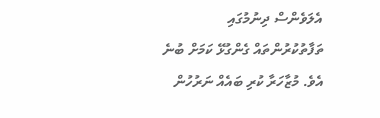އެލަވެންސް ދިނުމުގައި ތަފާތުކުރުންތައް ގެންގުޅޭ ކަމަށް ބުނެ އެވެ. މުޒާހަރާ ކުރި ބައެއް ނަރުހުން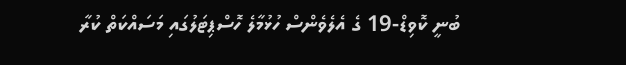ބުނީ ކޮވިޑް-19 ގެ އެލެވެންސް ހުޅުމާލެ ހޮސްޕިޓަލުގައި މަސައްކަތް ކުރާ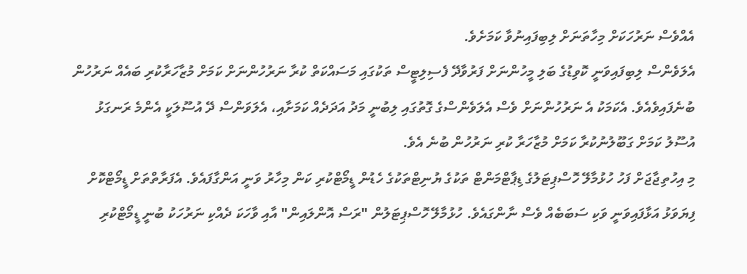އެއްވެސް ނަރުހަކަށް މިހާތަނަށް ލިބިފައިނުވާ ކަމަށެވެ.
އެލަވެންސް ލިބިފައިވަނީ ކޮވިޑުގެ ބަލި މީހުންނަށް ފަރުވާދޭ ފެސިލިޓީސް ތަކުގައި މަސައްކަތް ކުރާ ނަރުހުންނަށް ކަމަށް މުޒާހަރާކުރި ބައެއް ނަރުހުން ބުނެފައިވެއެވެ. އެކަމަކު އެ ނަރުހުންނަށް ވެސް އެލަވެންސްގެ ގޮތުގައި ލިބުނީ މަދު އަދަދެއް ކަމަށާއި، އެލަވަންސް ދޭ އުސޫލަކީ އެންމެ ރަނގަޅު އުސޫލު ކަމަށް ގަބޫލުނުކުރާ ކަމަށް މުޒާހަރާ ކުރި ނަރުހުން ބުނެ އެވެ.
މި އިހުތިޖާޖަށް ފަހު ހުޅުމާލޭ ހޮސްޕިޓަލުގެ ޑިޕާޓްމަންޓް ތަކުގެ ޔުނިޓްތަކުގެ ހެޑުން ޑީމޯޓްކުރި ކަން މިހާރު ވަނީ އަންގާފައެވެ. އެފަރާތްތަށް ޑީމޯޓްކޮށް ފިޔަވަޅު އަޅާފައިވަނީ ވަކި ސަބަބެއް ވެސް ނާންގައެވެ. ހުޅުމާލޭ ހޮސްޕިޓަލުން "ރަސް އޮންލައިން" އާއި ވާހަކަ ދެއްކި ނަރުހަކު ބުނީ ޑީމޯޓްކުރި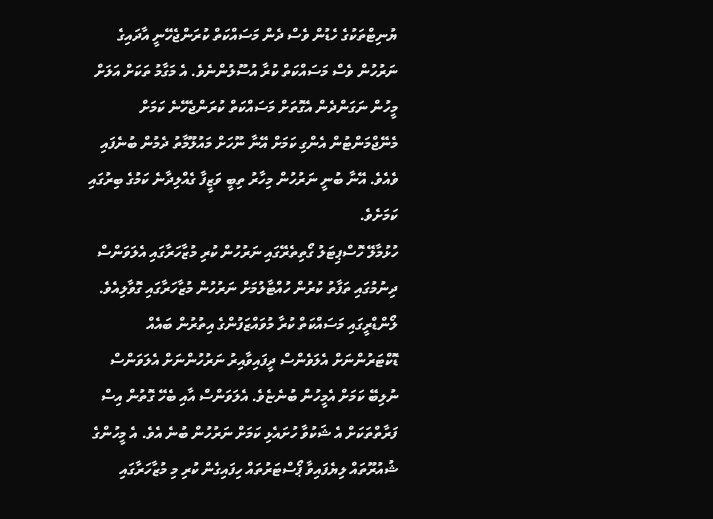ޔުނިޓްތަކުގެ ހެޑުން ވެސް ދެން މަސައްކަތް ކުރަންޖެހޭނީ އާދައިގެ ނަރުހުން ވެސް މަސައްކަތް ކުރާ އުސޫލުންނެވެ. އެ މަގާމު ތަކަށް އަލަށް މީހުން ނަގަންދެން އެގޮތަށް މަސައްކަތް ކުރަންޖެހޭނެ ކަމަށް މެނޭޖްމަންޓުން އެންގި ކަމަށް އޭނާ ނޫހަށް މައުލޫމާތު ދެމުން ބުނެފައި ވެއެވެ. އޭނާ ބުނީ ނަރުހުން މިހާރު ތިބީ ވަޒީފާ ގެއްލިދާނެ ކަމުގެ ބިރުގައި ކަމަށެވެ.
ހުޅުމާލޭ ހޮސްޕިޓަލު ގޯތިތެރޭގައި ނަރުހުން ކުރި މުޒާހަރާގައި އެލަވަންސް ދިނުމުގައި ތަފާތު ކުރުން ހުއްޓާލުމަށް ނަރުހުން މުޒާހަރާގައި ގޮވާލިއެވެ. ލޯންޑްރީގައި މަސައްކަތް ކުރާ މުވައްޒަފުންގެ އިތުރުން ބައެއް ޑޮކްޓަރުންނަށް އެލަވެންސް ދީފައިވާއިރު ނަރުހުންނަށް އެލަވަންސް ނުލިބޭ ކަމަށް އެމީހުން ބުނެޏެވެ. އެލަވަންސް އާއި ބެހޭ ގޮތުން އިސް ފަރާތްތަކަށް އެ ޝަކުވާ ހުށައެޅި ކަމަށް ނަރުހުން ބުނެ އެވެ. އެ މީހުންގެ ޝުއުރޫތައް ލިޔެފައިވާ ޕޯސްޓަރުތައް ހިފައިގެން ކުރި މި މުޒާހަރާގައި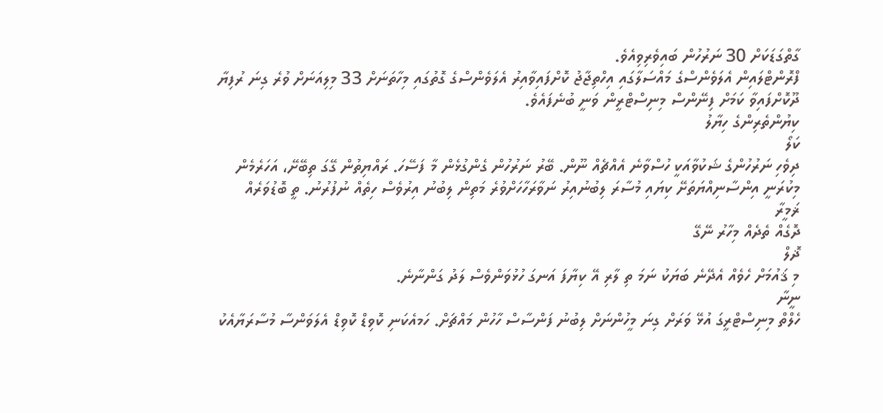ގާތްގަޑަކަށް 30 ނަރުހުން ބައިވެރިވިއެވެ.
ފްރޮންޓްލައިން އެލަވެންސްގެ މައްސަލާގައި އިހްތިޖާޖު ކޮށްފައިވާއިރު އެލަވެންސްގެ ގޮތުގައި މިހާތަނަށް 33 މިލިއަނަށް ވުރެ ގިނަ ރުފިޔާ ދޫކޮށްފައިވާ ކަމަށް ފިނޭންސް މިނިސްޓްރީން ވަނީ ބުނެފައެވެ.
ކިޔުންތެރިންގެ ހިޔާލު
ކަލޯ
ދިވެހި ނަރުހުންގެ ޝަކުވާއަކީ ހުސްވާނެ އެއްޗެއް ނޫން. ބޭރު ނަރުހުން ގެންގުޅެން މާ ފަސޭހަ. ރައްޔިތުން ގޭގަ ތިބޭށޭ، އަހަރެމެން މިކުރަނީ އިންސާނިއްޔަތަށޭ ކިޔައި މުސާރަ ލިބުނުއިރު ނަވާރަހާހަށްވުރެ މަތިން ލިބުނު އިރުވެސް ހިތެއް ނުފުރުނު. ތީ ބޮޑުވަރެއް
ޜަމީރާ
ދޮގެއް ތެދެއް މިހާރު ނޭގޭ
ޛޮލް
މި ޤައުމަށް ހެވެއް އެދޭނެ ބަޔަކު ނަމަ ތި ލާރި އޭ ކިޔާފަ އަނގަ ހުޅުވަންވެސް ލަދު ގަންނާނެ.
ނީނާ
ހެލްތް މިނިސްޓްރީގަ އުޅޭ ވަރަށް ގިނަ މީހުންނަށް ލިބުނު ފަންސާސް ހާހުން މައްޗަށް. ހަމއެކަނި ކޮވިޑް ކޮވިޑް އެލަވަންސާ މުސާރަޔާއެކު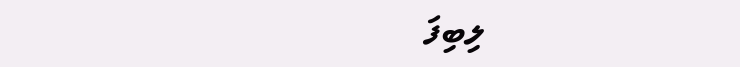ލިބިފަ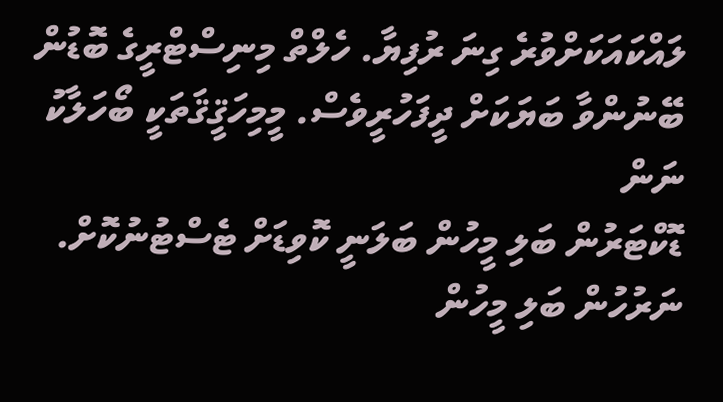ލައްކައަކަށްވުރެ ގިނަ ރުފިޔާ. ހެލްތް މިނިސްޓްރީގެ ބޮޑުން ބޭނުންވާ ބަޔަކަށް ދީފަހުރީވެސް. މީމިހަޤީޤަތަކީ ބޯހަލާކު
ނަން
ޑޮކްޓަރުން ބަލި މީހުން ބަލަނީ ކޮވިޑަށް ޓެސްޓުނުކޮށް. ނަރުހުން ބަލި މީހުން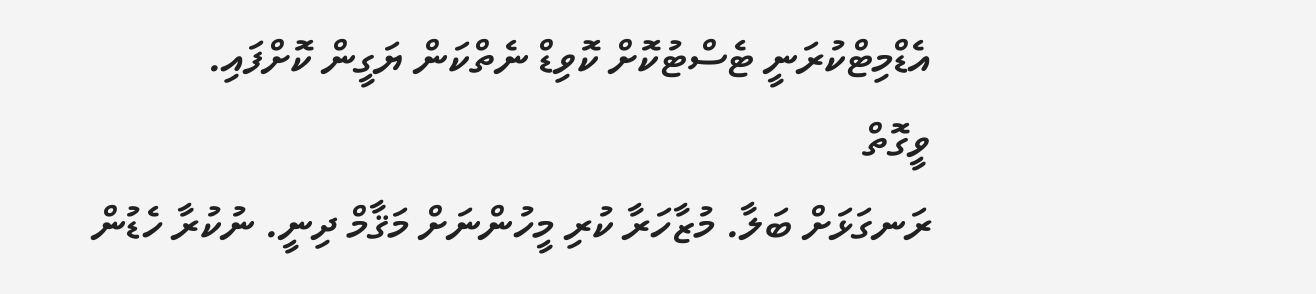އެޑްމިޓްކުރަނީ ޓެސްޓުކޮށް ކޮވިޑް ނެތްކަން ޔަގީން ކޮށްފައި.
ވީގޮތް
ރަނގަޅަށް ބަލާ. މުޒާހަރާ ކުރި މީހުންނަށް މަޤާމް ދިނީ. ނުކުރާ ހެޑުން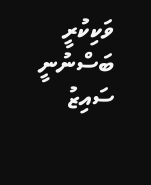ވަކިކުރީ
ބަސްނުނީ
ސައިޒު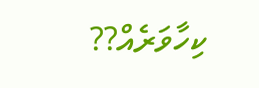ކިހާވަރެއް??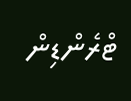ޓްރެންޑިން